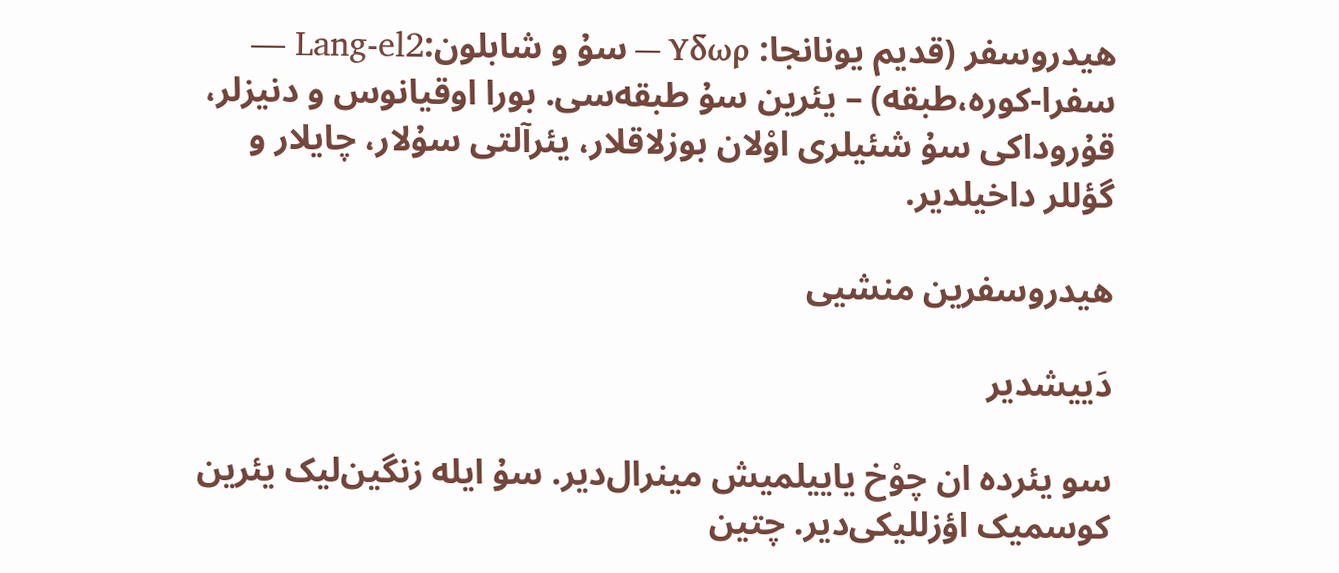هیدروسفر (قدیم یونانجا: Yδωρ — سۇ و شابلون:Lang-el2 — سفرا-کوره،طبقه) – یئرین سۇ طبقه‌سی. بورا اوقیانوس و دنیزلر، قۇروداکی سۇ شئیلری اوْلان بوزلاقلار، یئرآلتی سۇلار، چایلار و گؤللر داخیلدیر.

هیدروسفرین منشیی

دَییشدیر

سو یئرده ان چوْخ یاییلمیش مینرال‌دیر. سۇ ایله زنگین‌لیک یئرین کوسمیک اؤزللیکی‌دیر. چتین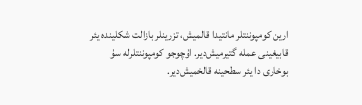ارین کومپوننتلر مانتیدا قالمیش، تزرینلر بازالت شکلینده یئر قابیغینی عمله گتیرمیش‌دیر. اۇچوجو کومپوننتلرله سۇ بوخاری دا یئر سطحینه قالخمیش‌دیر.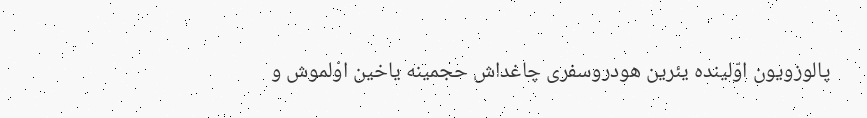پالوزویون اوّلینده یئرین هودروسفری چاغداش حجمینه یاخین اوْلموش و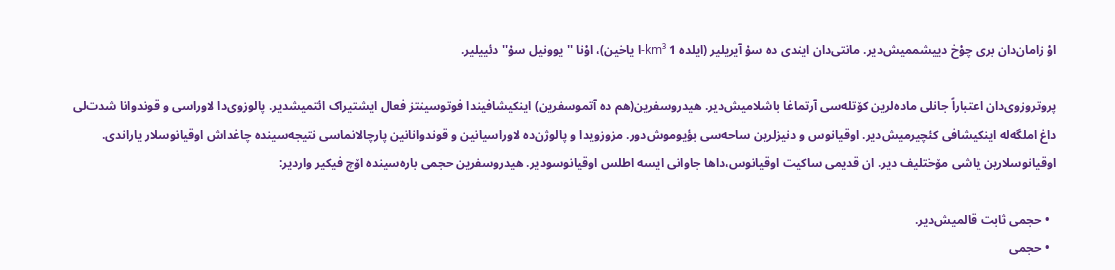اوْ زامان‌دان بری چوْخ دییشممیش‌دیر. مانتی‌دان ایندی ده سۇ آیریلیر (ایلده 1 km³-ا یاخین)، اوْنا ''یوونیل سۇ'' دئییلیر.

پروتروزوی‌دان اعتباراً جانلی ماده‌لرین کۆتله‌سی آرتماغا باشلامیش‌دیر. هیدروسفرین(هم ده آتموسفرین) اینکیشافیندا فوتوسینتز فعال ایشتیراک ائتمیشدیر. پالوزوی‌دا لاوراسی و قوندوانا شدت‌لی داغ املگه‌له اینکیشافی کئچیرمیش‌دیر. اوقیانوس و دنیزلرین ساحه‌سی بؤیوموش‌دور. مزوزویدا و پالوژن‌ده لاوراسیانین و قوندوانانین پارچالانما‌سی نتیجه‌سینده چاغداش اوقیانوسلار یاراندی. اوقیانوسلارین یاشی مۆختلیف ‌دیر. ان قدیمی ساکیت اوقیانوس،داها جاوانی ایسه اطلس اوقیانوسودیر. هیدروسفرین حجمی باره‌سینده اۆچ فیکیر واردیر:

  • حجمی ثابت قالمیش‌دیر.
  • حجمی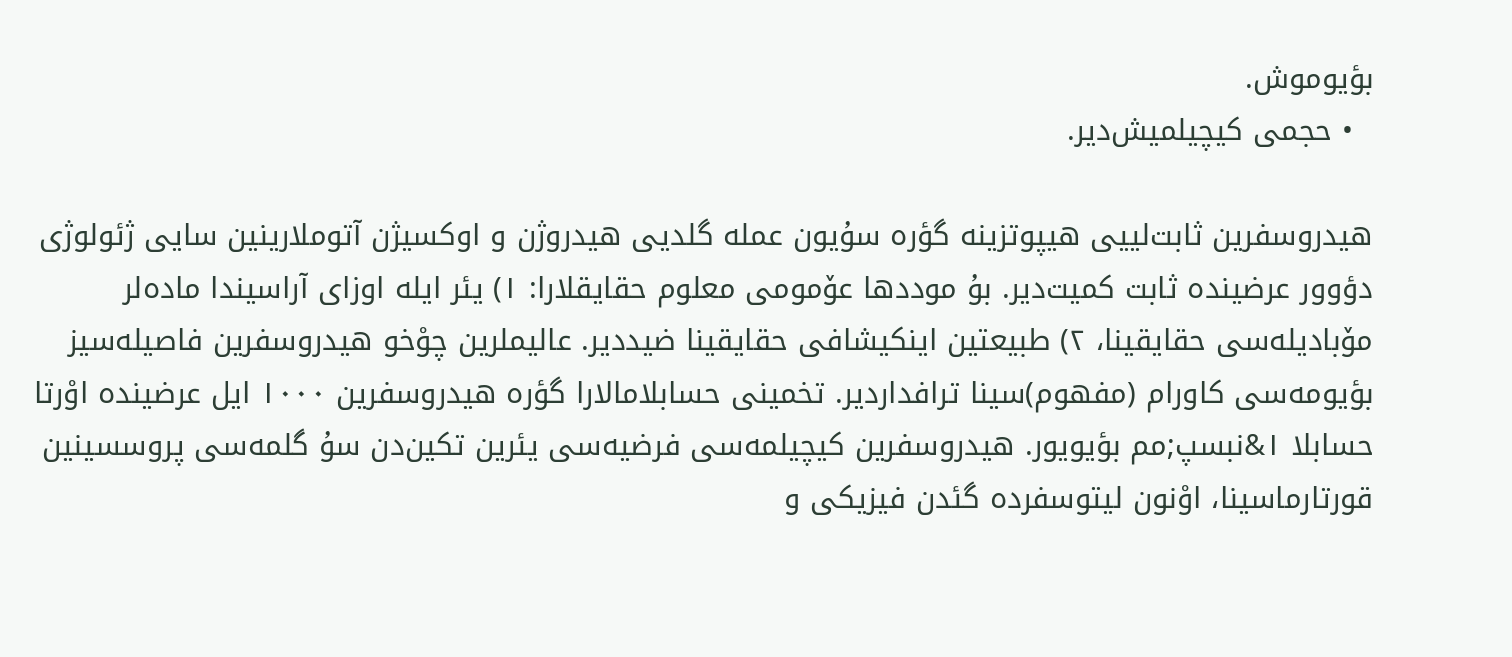بؤیوموش.
  • حجمی کیچیلمیش‌دیر.

هیدروسفرین ثابت‌لییی هیپوتزینه گؤره سۇیون عمله گلدیی هیدروژن و اوکسیژن آتوملارینین سایی ژئولوژی دؤوور عرضینده ثابت کمیت‌دیر. بۇ موددها عۆمومی معلوم حقایقلارا: ۱) یئر ایله اوزای آراسیندا ماده‌لر مۆبادیله‌سی حقایقینا، ۲) طبیعتین اینکیشافی حقایقینا ضیددیر. عالیملرین چوْخو هیدروسفرین فاصیله‌سیز بؤیومه‌سی کاورام (مفهوم)سینا ترافداردیر. تخمینی حسابلامالارا گؤره هیدروسفرین ۱۰۰۰ ایل عرضینده اوْرتا حسابلا ۱&نبسپ;مم بؤیویور. هیدروسفرین کیچیلمه‌سی فرضیه‌سی یئرین تکین‌دن سۇ گلمه‌سی پروسسینین قورتارما‌سینا، اوْنون لیتوسفرده گئدن فیزیکی و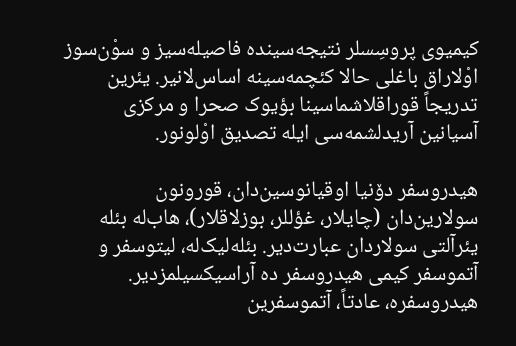کیمیوی پروسِسلر نتیجه‌سینده فاصیله‌سیز و سوْن‌سوز اوْلا‌راق باغلی حالا کئچمه‌سینه اساس‌لانیر. یئرین تدریجاً قوراقلاشما‌سینا بؤیوک صحرا و مرکزی آسیانین آریدلشمه‌سی ایله تصدیق اوْلونور.

هیدروسفر دۆنیا اوقیانوسین‌دان، قورونون سولارین‌دان (چایلار، غؤللر، بوزلاقلار)، هاب‌له بئله یئرآلتی سولاردان عبارت‌دیر. بئله‌لیک‌له، لیتوسفر و آتموسفر کیمی هیدروسفر ده آراسیکسیلمزدیر. هیدروسفره، عادتاً، آتموسفرین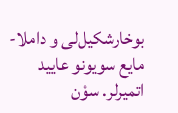بوخارشکیل‌لی و داملا-مایع سویونو عایید اتمیرلر. سوْن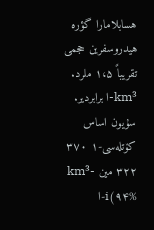هسابلامارا گؤره هیدروسفرین حجمی تقریباً ۱،۵ ملرد. km³-ا برابردیر. سۇیون اساس کۆتله‌سی-۱ ۳۷۰ ۳۲۲ مین km³-i(۹۴%-ا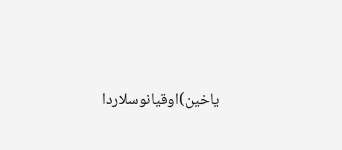یاخین)اوقیانوسلاردا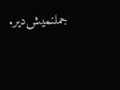جملنمیش‌دیر.